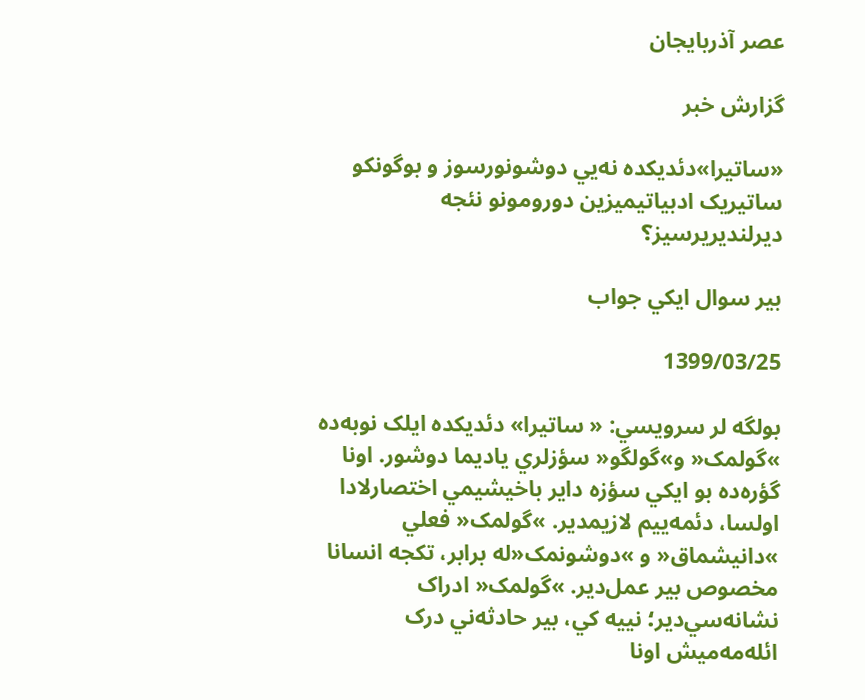عصر آذربایجان

گزارش خبر

«ساتيرا»دئديکده نه‌يي دوشونورسوز و بوگونکو ساتيريک ادبياتيميزين دورومونو نئجه ديرلنديريرسيز؟

بير سوال ايکي جواب

1399/03/25

بولگه لر سرويسي: « ساتيرا» دئديکده ايلک نوبه‌ده »گولمک« و»گولگو« سؤزلري ياديما دوشور. اونا گؤره‌ده بو ايکي سؤزه داير باخيشيمي اختصارلادا اولسا، دئمه‌ييم لازيمدير. »گولمک« فعلي »دانيشماق« و »دوشونمک«له برابر، تکجه انسانا مخصوص بير عمل‌دير. »گولمک« ادراک نشانه‌سي‌دير؛ نييه کي، بير حادثه‌ني درک ائله‌مه‌ميش اونا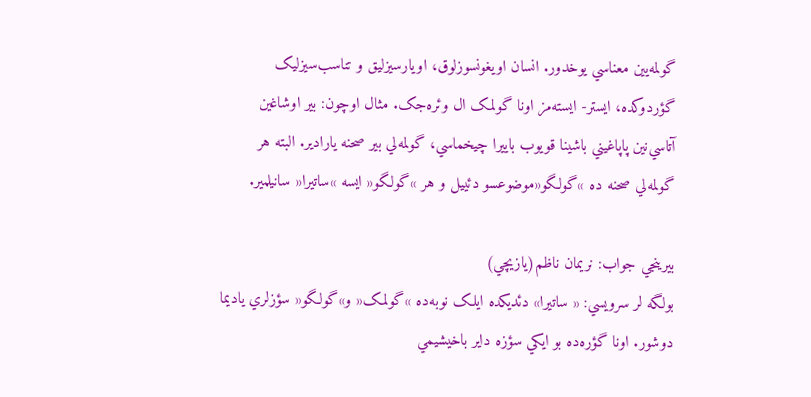گولمه‌يين معناسي يوخدور. انسان اويغونسوز‌لوق، اويارسيزليق و تناسب‌سيزليک گؤردوکده، ايستر- ايسته‌مز اونا گولمک ال وئره‌جک. مثال اوچون: بير اوشاغين آتاسي‌نين پاپاغيني باشينا قويوب باييرا چيخماسي، گولمه‌لي بير صحنه يارادير. البته هر گولمه‌لي صحنه ده »گولگو«موضوعسو دئييل و هر »گولگو« ايسه »ساتيرا« سانيلمير.

بيرينجي جواب: نريمان ناظم(يازيچي)
بولگه لر سرويسي: « ساتيرا» دئديکده ايلک نوبه‌ده »گولمک« و»گولگو« سؤزلري ياديما دوشور. اونا گؤره‌ده بو ايکي سؤزه داير باخيشيمي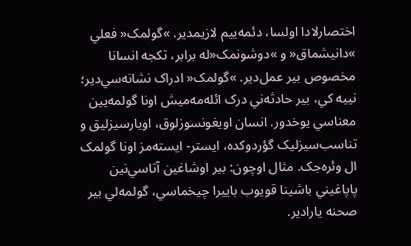اختصارلادا اولسا، دئمه‌ييم لازيمدير. »گولمک« فعلي »دانيشماق« و »دوشونمک«له برابر، تکجه انسانا مخصوص بير عمل‌دير. »گولمک« ادراک نشانه‌سي‌دير؛ نييه کي، بير حادثه‌ني درک ائله‌مه‌ميش اونا گولمه‌يين معناسي يوخدور. انسان اويغونسوز‌لوق، اويارسيزليق و تناسب‌سيزليک گؤردوکده، ايستر- ايسته‌مز اونا گولمک ال وئره‌جک. مثال اوچون: بير اوشاغين آتاسي‌نين پاپاغيني باشينا قويوب باييرا چيخماسي، گولمه‌لي بير صحنه يارادير.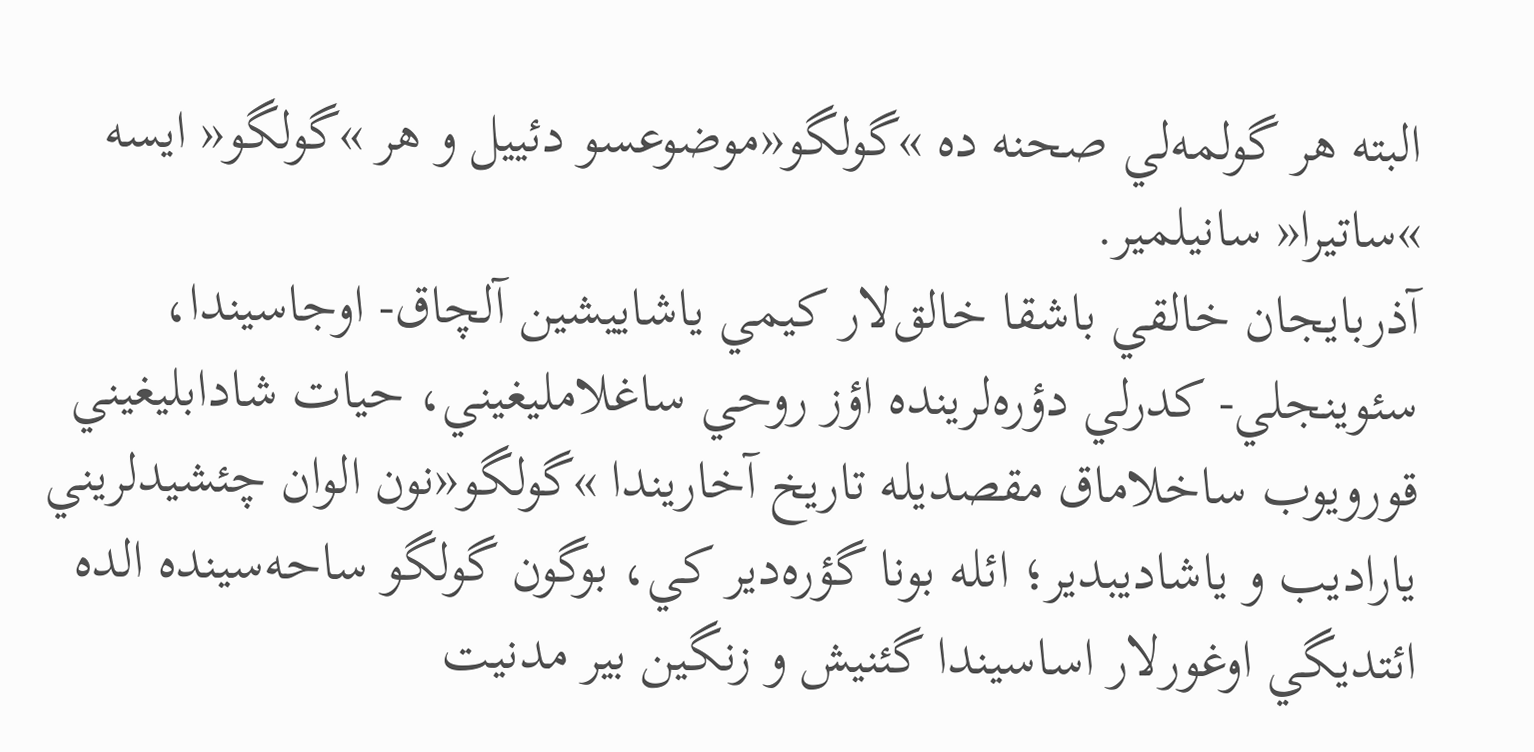البته هر گولمه‌لي صحنه ده »گولگو«موضوعسو دئييل و هر »گولگو« ايسه »ساتيرا« سانيلمير.
آذربايجان خالقي باشقا خالق‌لار کيمي ياشاييشين آلچاق- اوجاسيندا، سئوينجلي- کدرلي دؤره‌لرينده اؤز روحي ساغلامليغيني، حيات شادابليغيني قورويوب ساخلاماق مقصديله تاريخ آخاريندا »گولگو«نون الوان چئشيدلريني ياراديب و ياشاديبدير؛ ائله بونا گؤره‌دير کي، بوگون گولگو ساحه‌سينده الده ائتديگي اوغور‌لار اساسيندا گئنيش و زنگين بير مدنيت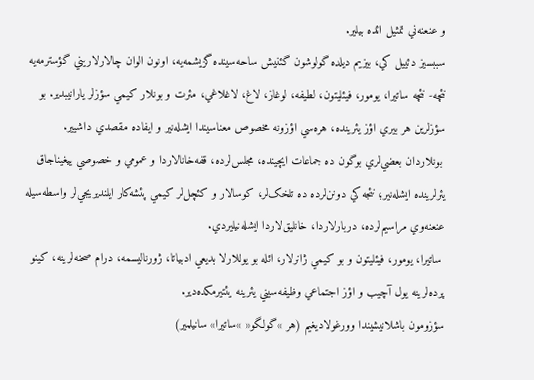و عنعنه‌ني تمثيل ائده بيلير.
سببسيز دئييل کي، بيزيم ديلده گولوشون گئنيش ساحه‌سينده گزيشمه‌يه، اونون الوان چالارلاريني گؤسترمه‌يه نئچه- نئچه ساتيرا، يومور، فيئليتون، لطيفه، لوغاز، لاغ، لاغلاغي، مئرت و بونلار کيمي سؤزلر يارانيبدير. بو سؤزلرين هر بيري اؤز يئرينده، هره‌سي اؤزونه مخصوص معناسيندا ايشله‌نير و ايفاده مقصدي داشيير.
 بونلاردان بعضي‌لري بوگون ده جماعات ايچينده، مجلس‌لرده، قفه‌خانالاردا و عمومي و خصوصي ييغيناجاق يئرلرينده ايشله‌نير؛ نئجه کي دونن‌لرده ده تلخک‌لر، کوسالار و کئچل‌لر کيمي پئشه‌کار ايلنديريجي‌لر واسطه‌سيله عنعنه‌وي مراسيم‌لرده، دربارلاردا، خانليق‌لاردا ايشله‌نيليردي.
 ساتيرا، يومور، فيئليتون و بو کيمي ژانرلار، ائله بو يوللارلا بديعي ادبياتا، ژورناليسمه، درام صحنه‌لرينه، کينو پرده‌لرينه يول آچيب و اؤز اجتماعي وظيفه‌سيني يئرينه يئتيرمکده‌دير.
سؤزومون باشلانيشيندا وورغولاديغيم (هر »گولگو« »ساتيرا» سانيلمير)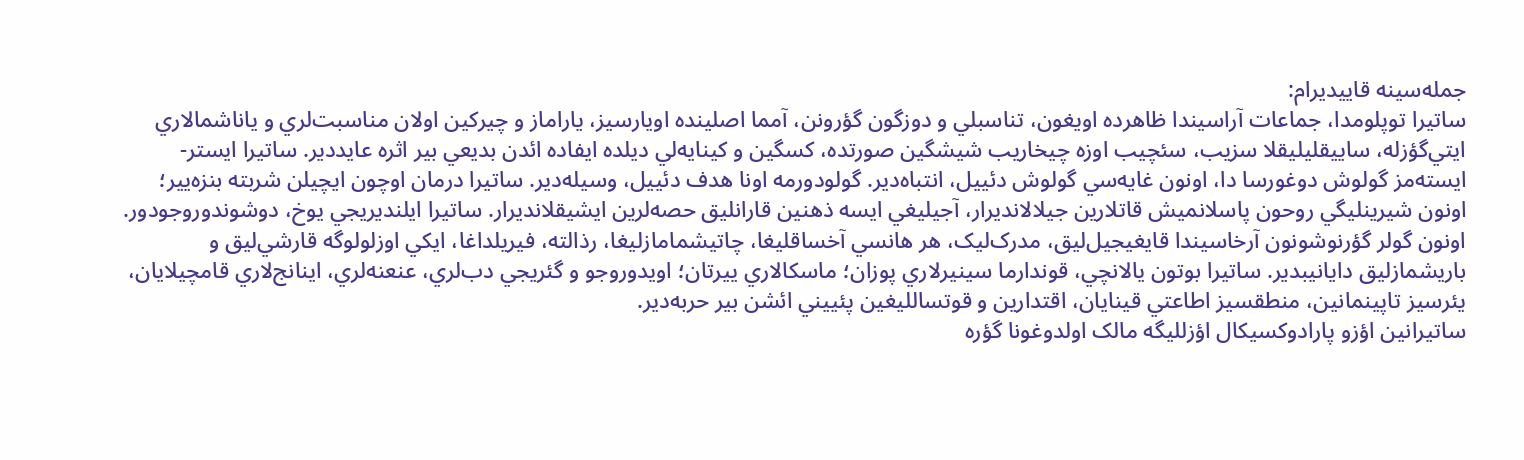جمله‌سينه قاييديرام:
ساتيرا توپلومدا، جماعات آراسيندا ظاهرده اويغون، تناسبلي و دوزگون گؤرونن، آمما اصلينده اويارسيز، ياراماز و چيرکين اولان مناسبت‌لري و ياناشمالاري ايتي‌گؤزله، ساييقليليقلا سزيب، سئچيب اوزه چيخاريب شيشگين صورتده، کسگين و کينايه‌لي ديلده ايفاده ائدن بديعي بير اثره عايد‌‌‌دير. ساتيرا ايستر- ايسته‌مز گولوش دوغورسا دا، اونون غايه‌سي گولوش دئييل، انتباه‌‌دير. گولودورمه اونا هدف دئييل، وسيله‌دير. ساتيرا درمان اوچون ايچيلن شربته بنزه‌يير؛ اونون شيرينليگي روحون پاسلانميش قاتلارين جيلالانديرار، آجيليغي ايسه ذهنين قارانليق حصه‌لرين ايشيقلانديرار. ساتيرا ايلنديريجي يوخ، دوشوندوروجودور. اونون گولر گؤرنوشونون آرخاسيندا قايغيجيل‌ليق، مدرک‌ليک، هر هانسي آخساقليغا، چاتيشمامازليغا، رذالته، فيريلداغا، ايکي ‌اوزلولوگه قارشي‌ليق و باريشمازليق دايانيبدير. ساتيرا بوتون يالانچي، قوندارما سينيرلاري پوزان؛ ماسکا‌لاري ييرتان؛ اويدوروجو و گئريجي دب‌لري، عنعنه‌لري، اينانج‌لاري قامچيلايان، يئرسيز تاپينمانين، منطقسيز اطاعتي قينايان، اقتدارين و قوتسالليغين پئييني ائشن بير حربه‌دير.
ساتيرانين اؤزو پارادوکسيکال اؤزلليگه مالک اولدوغونا گؤره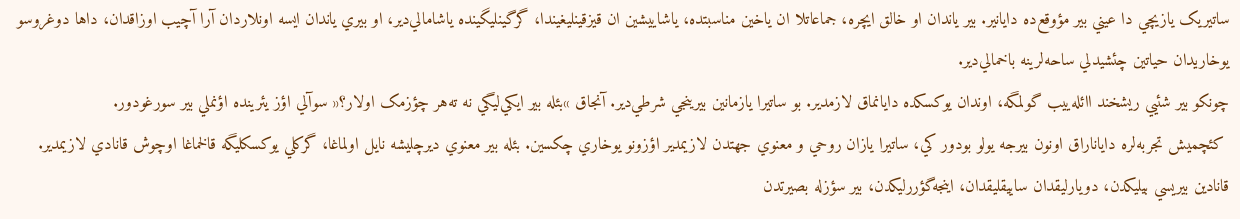ساتيريک يازيچي دا عيني بير مؤوقع‌ده دايانير. بير ياندان او خالق ايچره، جماعاتلا ان ياخين مناسبتده، ياشاييشين ان قيزقينليغيندا، گرگينليگينده ياشامالي‌دير، او بيري ياندان ايسه اونلاردان آرا آچيب اوزاقدان، داها دوغروسو يوخاريدان حياتين چئشيدلي ساحه‌لرينه باخمالي‌دير.
چونکو بير شئيي ريشخند اائله‌ييب گولمگه، اوندان يوکسکده دايانماق لازمدير. بو ساتيرا يازمانين بيرينجي شرطي‌دير. آنجاق »بئله بير ايکي‌ليگي نه ته‌هر چؤزمک اولار؟« سوآلي اؤز يئرينده اؤنملي بير سورغودور.
 کئچميش تجربه‌لره داياناراق اونون بيرجه يولو بودور کي، ساتيرا يازان روحي و معنوي جهتدن لازيمدير اؤزونو يوخاري چکسين. بئله بير معنوي ديرچليشه نايل اولماغا، گرکلي يوکسکليگه قالخماغا اوچوش قانادي لازيمدير. قانادين بيريسي بيليکدن، دويارليقدان ساييقليقدان، اينجه‌گؤررليکدن، بير سؤزله بصيرتدن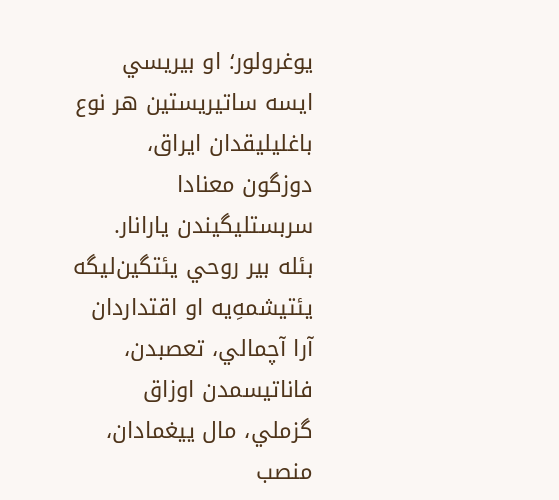يوغرولور؛ او بيريسي ايسه ساتيريستين هر نوع باغليليقدان ايراق، دوزگون معنادا سربستليگيندن يارانار‌. بئله بير روحي يئتگين‌ليگه يئتيشمهِ‌يه او اقتداردان آرا آچمالي‌، تعصبدن، فاناتيسمدن اوزاق گزملي، مال ‌ييغمادان، منصب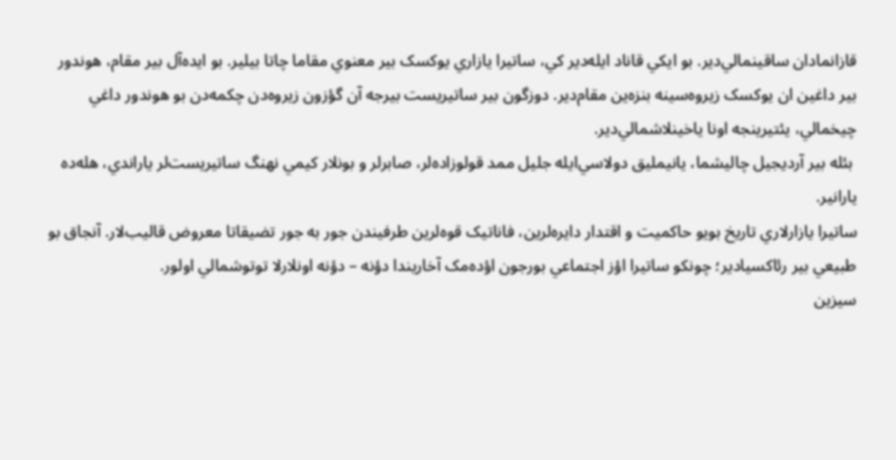قازانمادان ساقينمالي‌دير. بو ايکي قاناد ‍‌ايله‌دير کي، ساتيرا يازاري يوکسک بير معنوي مقاما چاتا بيلير. بو ايده‌آل بير مقام، هوندور بير داغين ان يوکسک زيروه‌سينه بنزه‌ين مقام‌دير. دوزگون بير ساتيريست بيرجه آن گؤزون زيروه‌دن چکمه‌دن بو هوندور داغي چيخمالي، يئتيرينجه اونا ياخينلاشمالي‌دير.
 بئله بير آرديجيل چاليشما، يانيمليق‌ دولاسي‌‌ايله جليل ممد قولوزاده‌لر، صابرلر و بونلار کيمي نهنگ ساتيريست‌لر ياراندي، هله‌ده يارانير.
ساتيرا يازارلاري تاريخ بويو حاکميت و اقتدار دايره‌لرين، فاناتيک قوه‌لرين طرفيندن جور به جور تضيقاتا معروض قاليب‌لار. آنجاق بو طبيعي بير رئاکسيادير؛ چونکو ساتيرا اؤز اجتماعي بورجون اؤده‌مک‌ آخاريندا دؤنه – دؤنه اونلارلا توتوشمالي اولور.
سيزين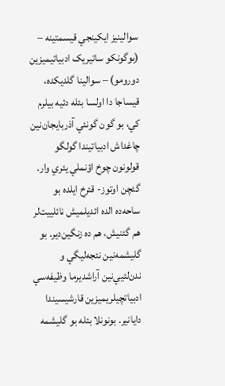سوالينيز ايکينجي قيسمتينه – (بوگونکو ساتيريک ادبياتيميزين دورومو) – سوالينا گلديکده، قيساجا دا اولسا بئله دئيه بيلرم کي، بو گون گونئي آذربايجان‌نين چاغداش ادبياتيندا گولگو قولونون چوخ اؤنملي يئري وار. گئچن اوتوز- قئرخ ايلده بو ساحه‌ده الده ائديلميش نائلييت‌لر هم گئنيش، هم ده زنگين‌دير. بو گليشمه‌نين نئجه‌ليگي و ندن‌لئيي‌نين آراشديرما وظيفه‌سي ادبياتچيلريميزين قارشيسيندا دايانير. بونونلا بئله بو گليشمه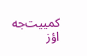کمييت‌جه اؤز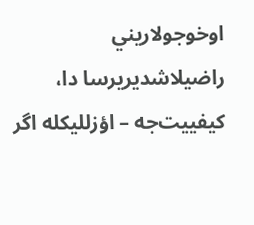اوخوجولاريني راضيلاشديريرسا دا، کيفييت‌جه – اؤزلليکله اگر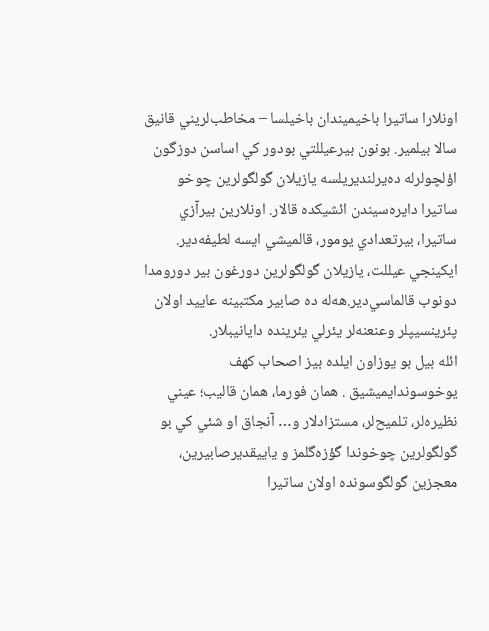اونلارا ساتيرا باخيميندان باخيلسا – مخاطب‌لريني قانيق سالا بيلمير. بونون بيرعيللتي بودور کي اساسن دوزگون اؤلچولرله ده‌يرلنديريلسه يازيلان گولگو‌لرين چوخو ساتيرا دايره‌سيندن ائشيکده قالار. اونلارين بيرآزي ساتيرا، بيرتعدادي يومور، قالميشي ايسه لطيفه‌دير.
ايکينجي عيللت، يازيلان گولگولرين دورغون بير دورومدا دونوب قالماسي‌دير.هه‌له ده صابير مکتبينه عاييد اولان پئرينسيپلر وعنعنه‌لر يئرلي يئرينده‌ دايانيبلار.
ائله بيل بو يوزاون ايلده بيز اصحاب کهف يوخوسوندايميشيق . همان فورما، همان قاليب؛ عيني نظيره‌لر، تلميح‌لر، مستزاد‌لار و… آنجاق او شئي کي بو گولگولرين چوخوندا گؤزه‌گلمز و ياييقديرصابيرين، معجزين گولگوسونده اولان ساتيرا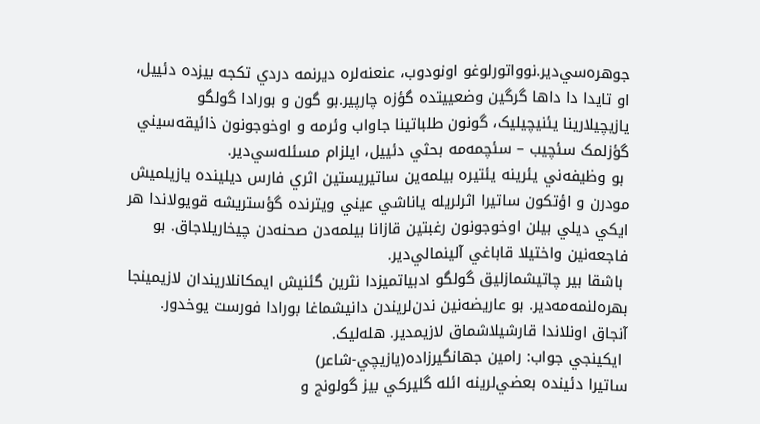جوهره‌سي‌دير.نوواتورلوغو اونودوب، عنعنه‌لره ديرنمه دردي تکجه بيزده دئييل، او تايدا دا داها گرگين وضعييتده گؤزه چارپير.بو گون و بورادا گولگو يازيچيلارينا يئنيچيليک، گونون طلباتينا جاواب وئرمه و اوخوجونون ذائيقه‌سيني گؤزلمک سئچيب – سئچمه‌مه بحثي دئييل، ايلزام مسئله‌سي‌دير.
 بو وظيفه‌ني يئرينه يئتيره بيلمه‌ين ساتيريستين اثري فارس ديلينده يازيلميش مودرن و اؤتکون ساتيرا اثرلريله ياناشي عيني ويترنده گؤستريشه قويولاندا هر ايکي ديلي بيلن اوخوجونون رغبتين قازانا بيلمه‌دن صحنه‌دن چيخاريلاجاق. بو فاجعه‌نين واختيلا قاباغي آلينمالي‌دير.
 باشقا بير چاتيشمازليق گولگو ادبياتميزدا نثرين گئنيش ايمکانلاريندان لازيمينجا بهره‌لنمه‌مه‌دير. بو عاريضه‌نين ندن‌لريندن دانيشماغا بورادا فورست يوخدور. آنجاق اونلاندا قارشيلاشماق لازيمدير. هله‌ليک.
 ايکينجي جواب: رامين جهانگيرزاده(يازيچي-شاعر)
ساتيرا دئينده بعضي‌لرينه ائله گليرکي بيز گولونج و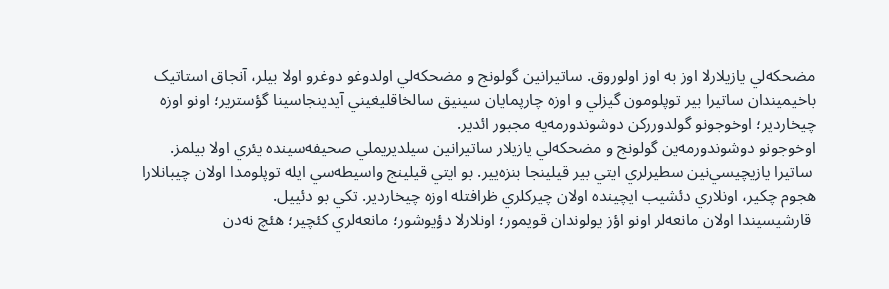مضحکه‌لي يازيلارلا اوز به اوز اولوروق. ساتيرانين گولونج و مضحکه‌لي اولدوغو دوغرو اولا بيلر، آنجاق استاتيک باخيميندان ساتيرا بير توپلومون گيزلي و اوزه چارپمايان سينيق سالخاقليغيني آيدينجاسينا گؤسترير؛ اونو اوزه چيخاردير؛ اوخوجونو گولدوررکن دوشوندورمه‌يه مجبور ائدير.
اوخوجونو دوشوندورمه‌ين گولونج و مضحکه‌لي يازيلار ساتيرانين سيلديريملي صحيفه‌سينده يئري اولا بيلمز.
 ساتيرا يازيچيسي‌نين سطيرلري ايتي بير قيلينجا بنزه‌يير. بو ايتي قيلينج واسيطه‌سي ايله توپلومدا اولان چيبانلارا هجوم چکير، اونلاري دئشيب ايچينده اولان چيرکلري ظرافتله اوزه چيخاردير. تکي بو دئييل.
 قارشيسيندا اولان مانعه‌لر اونو اؤز يولوندان قويمور؛ اونلارلا دؤيوشور؛ مانعه‌لري کئچير؛ هئچ نه‌دن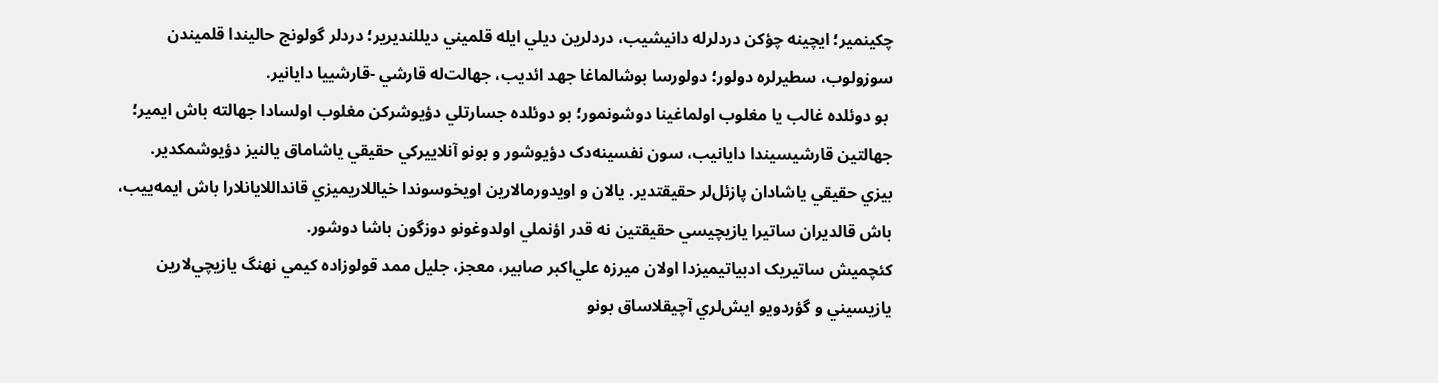چکينمير؛ ايچينه چؤکن دردلرله دانيشيب، دردلرين ديلي ايله قلميني ديللنديرير؛ دردلر گولونج حاليندا قلميندن سوزولوب، سطيرلره دولور؛ دولورسا بوشالماغا جهد ائديب، جهالت‌له قارشي -قارشييا دايانير.
 بو دوئلده غالب يا مغلوب اولماغينا دوشونمور؛ بو دوئلده جسارتلي دؤيوشرکن مغلوب اولسادا جهالته باش ايمير؛ جهالتين قارشيسيندا دايانيب، سون نفسينه‌دک دؤيوشور و بونو آنلاييرکي حقيقي ياشاماق يالنيز دؤيوشمکدير.
بيزي حقيقي ياشادان پازئل‌لر حقيقتدير. يالان و اويدورمالارين اويخوسوندا خياللاريميزي قانداللايانلارا باش ايمه‌ييب، باش قالديران ساتيرا يازيچيسي حقيقتين نه قدر اؤنملي اولدوغونو دوزگون باشا دوشور.
کئچميش ساتيريک ادبياتيميزدا اولان ميرزه علي‌اکبر صابير، معجز، جليل ممد قولوزاده کيمي نهنگ يازيچي‌لارين يازيسيني و گؤردويو ايش‌لري آچيقلاساق بونو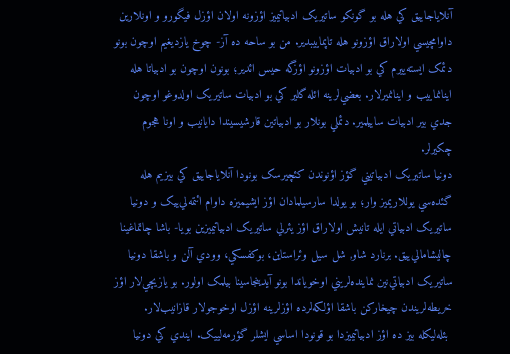آنلاياجاييق کي هله بو گونکو ساتيريک ادبياتيميز اؤزونه اولان اؤزل فيگورو و اونلارين داوامچيسي اولاراق اؤزونو هله تاپماييبدير. من بو ساحه ده آز- چوخ يازديغيم اوچون بونو دئمک ايسته‌ييرم کي بو ادبيات اؤزونو اؤزگه حيس ائدير؛ بونون اوچون بو ادبياتا هله اينانماييب و اينانميرلار. بعضي‌لرينه ائله گلير کي بو ادبيات ساتيريک اولدوغو اوچون جدي بير ادبيات ساييلمير. دئملي بونلار بو ادبياتين قارشيسيندا دايانيب و اونا هجوم چکيرلر.
دونيا ساتيريک ادبياتيني گؤز اؤنوندن کئچيرسک بونودا آنلاياجاييق کي بيزيم هله گئده‌سي يوللاريميز وار؛ بو يولدا سارسيلمادان اؤز ايشيميزه داوام ائتمه‌لي‌ييک و دونيا ساتيريک ادبياتي ايله تانيش اولاراق اؤز يئرلي ساتيريک ادبياتيميزين بويا- باشا چاتماغينا چاليشامالي‌ييق. برنارد شاو, شل سيل وئراستاين، بوکفسکي، وودي آلن و باشقا دونيا ساتيريک ادبياتي‌نين نماينده‌لريني اوخوياندا بونو آيدينجاسينا بيلمک اولور. بو يازيچي‌لار اؤز خريطه‌لريندن چيخارکن باشقا اؤلکه‌لرده اؤزلرينه اؤزل اوخوجولار قازانيب‌لار.
 بئله‌ليکله بيز ده اؤز ادبياتيميزدا بو قونودا اساسي ايشلر گؤرمه‌لييک. ايندي کي دونيا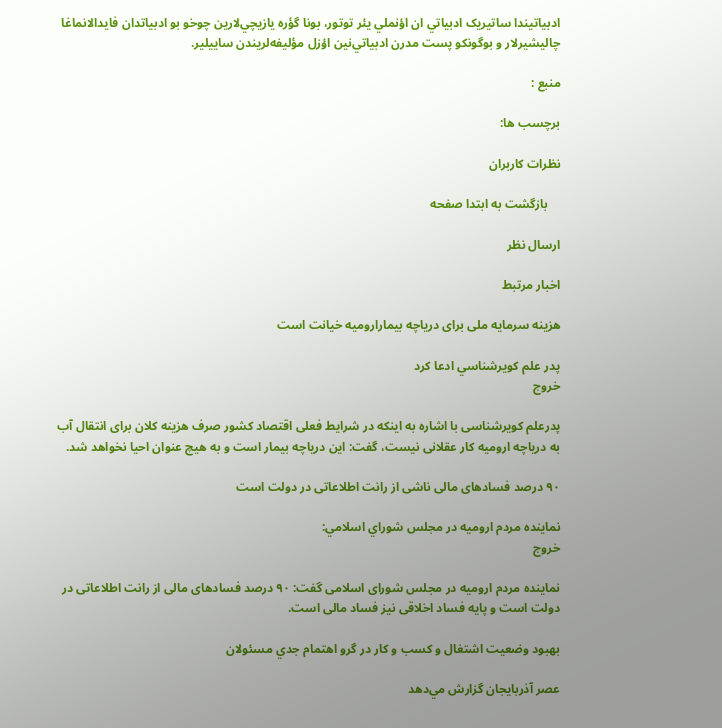ادبياتيندا ساتيريک ادبياتي ان اؤنملي يئر توتور، بونا گؤره يازيچي‌لارين چوخو بو ادبياتدان فايدالانماغا چاليشيرلار و بوگونکو پست مدرن ادبياتي‌نين اؤزل مؤليفه‌لريندن ساييلير.

منبع :

برچسب ها:

نظرات کاربران

    بازگشت به ابتدا صفحه

ارسال نظر

اخبار مرتبط

هزینه سرمایه ملی برای دریاچه ‌بیمارارومیه خیانت است

پدر علم کويرشناسي ادعا كرد
خروج

پدرعلم کویرشناسی با اشاره به اینکه در شرایط فعلی اقتصاد کشور صرف هزینه کلان برای انتقال آب به دریاچه ارومیه کار عقلانی نیست، گفت: این دریاچه بیمار است و به هیچ عنوان احیا نخواهد شد.

۹۰ درصد فسادهای مالی ناشی از رانت اطلاعاتی در دولت است

نماينده مردم اروميه در مجلس شوراي اسلامي:
خروج

نماینده مردم ارومیه در مجلس شورای اسلامی گفت: ۹۰ درصد فسادهای مالی از رانت اطلاعاتی در دولت است و پایه فساد اخلاقی نیز فساد مالی است.

بهبود وضعيت اشتغال و کسب و کار در گرو اهتمام جدي مسئولان

عصر آذربایجان گزارش مي‌دهد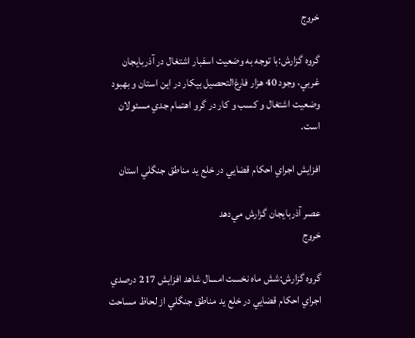خروج

گروه گزارش:با توجه به وضعيت اسفبار اشتغال در آذربايجان غربي، وجود 40 هزار فارغ‌التحصيل بيکار در اين استان و بهبود وضعيت اشتغال و کسب و کار در گرو اهتمام جدي مسئولان است.

افزايش اجراي احکام قضايي در خلع يد مناطق جنگلي استان

عصر آذربایجان گزارش مي‌دهد
خروج

گروه گزارش:شش ماه نخست امسال شاهد افزايش 217 درصدي اجراي احکام قضايي در خلع يد مناطق جنگلي از لحاظ مساحت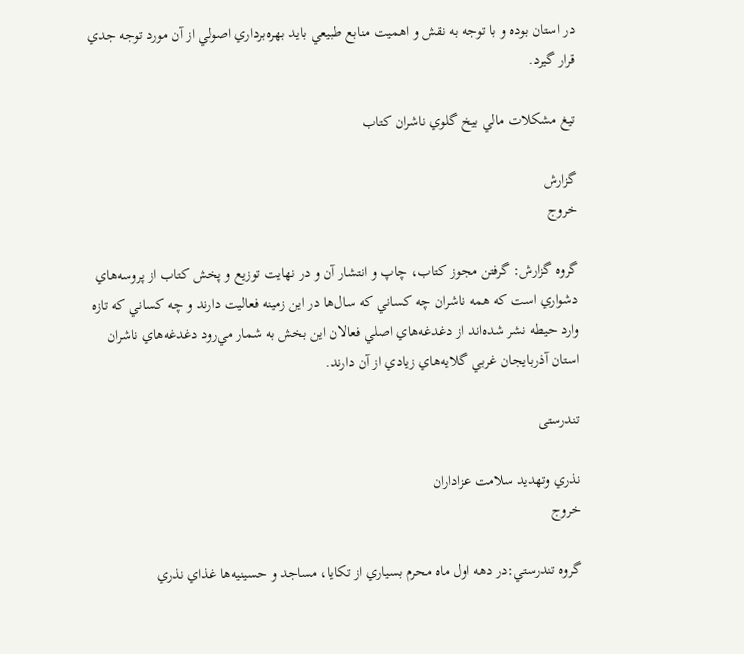در استان بوده و با توجه به نقش و اهميت منابع طبيعي بايد بهره‌برداري اصولي از آن مورد توجه جدي قرار گيرد.

تيغ مشکلات مالي بيخ‌ گلوي ناشران کتاب

گزارش
خروج

گروه گزارش: گرفتن مجوز کتاب، چاپ و انتشار آن و در ‌‌نهايت توزيع و پخش کتاب از پروسه‌هاي دشواري است که همه ناشران چه کساني که سال‌ها در اين زمينه فعاليت دارند و چه کساني که تازه وارد حيطه نشر شده‌اند از دغدغه‌هاي اصلي فعالان اين بخش به شمار مي‌رود دغدغه‌هاي ناشران استان آذربايجان غربي گلايه‌هاي زيادي از آن دارند.

تندرستی

نذري وتهديد سلامت عزاداران
خروج

گروه تندرستي:در دهه اول ماه محرم بسياري از تكايا، مساجد و حسينيه‌ها غذاي نذري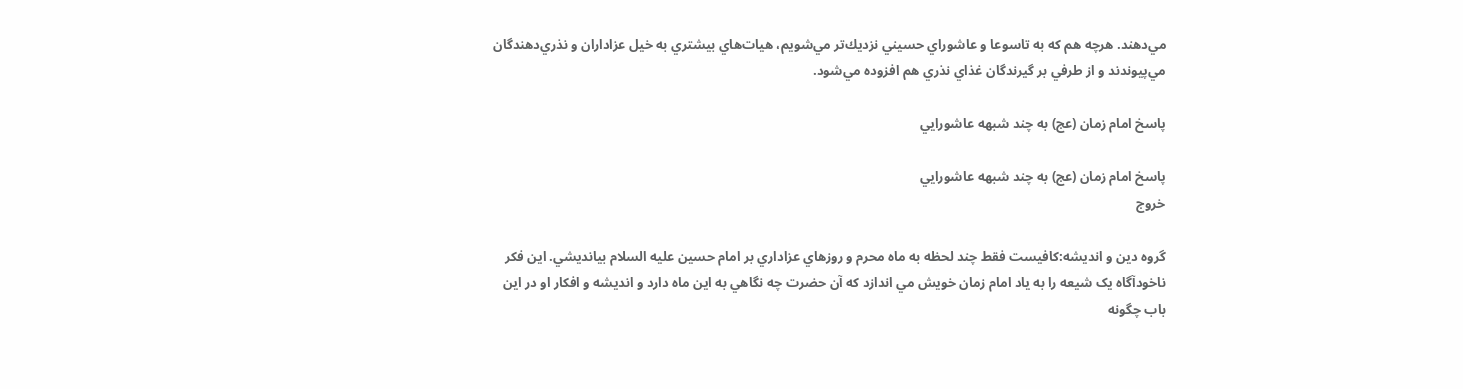مي‌دهند. هرچه هم كه به تاسوعا و عاشوراي حسيني نزديك‌تر مي‌شويم، هيات‌هاي بيشتري به خيل عزاداران و نذري‌دهندگان مي‌پيوندند و از طرفي بر گيرندگان غذاي نذري هم افزوده مي‌شود.

پاسخ امام زمان (عج) به چند شبهه عاشورايي

پاسخ امام زمان (عج) به چند شبهه عاشورايي
خروج

گروه دين و انديشه:کافيست فقط چند لحظه به ماه محرم و روزهاي عزاداري بر امام حسين عليه السلام بيانديشي. اين فکر ناخودآگاه يک شيعه را به ياد امام زمان خويش مي اندازد که آن حضرت چه نگاهي به اين ماه دارد و انديشه و افکار او در اين باب چگونه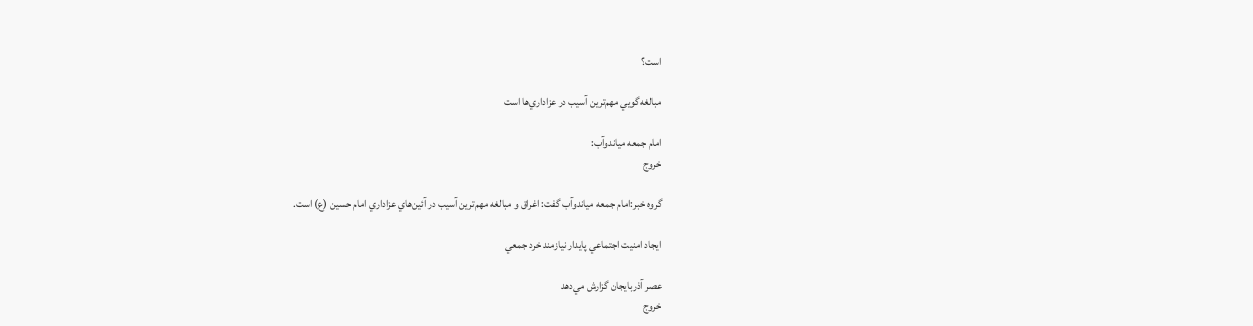است؟

مبالغه‌گويي مهم‌ترين آسيب در عزاداري‌ها است

امام جمعه مياندوآب:
خروج

گروه خبر:امام جمعه مياندوآب گفت: اغراق و مبالغه مهم‌ترين آسيب در آئين‌‌هاي عزاداري امام حسين (ع) است.

ايجاد امنيت اجتماعي پايدار نيازمند خرد جمعي

عصر آذربايجان گزارش مي‌دهد
خروج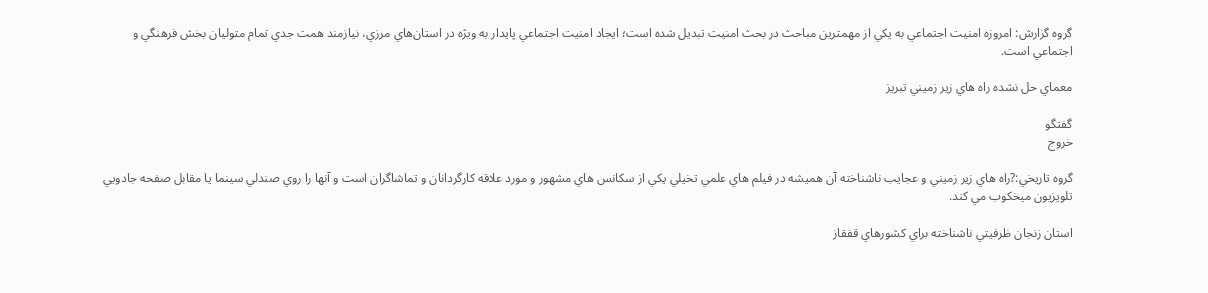گروه گزارش: امروزه امنيت اجتماعي به يکي از مهمترين مباحث در بحث امنيت تبديل شده است؛ ايجاد امنيت اجتماعي پايدار به ويژه در استان‌هاي مرزي، نيازمند همت جدي تمام متوليان بخش فرهنگي و اجتماعي است.

معماي حل نشده راه هاي زير زميني تبريز

گفتگو
خروج

گروه تاريخي:?راه هاي زير زميني و عجايب ناشناخته آن هميشه در فيلم هاي علمي تخيلي يکي از سکانس هاي مشهور و مورد علاقه کارگردانان و تماشاگران است و آنها را روي صندلي سينما يا مقابل صفحه جادويي تلويزيون ميخکوب مي کند.

استان زنجان ظرفيتي ناشناخته براي کشورهاي قفقاز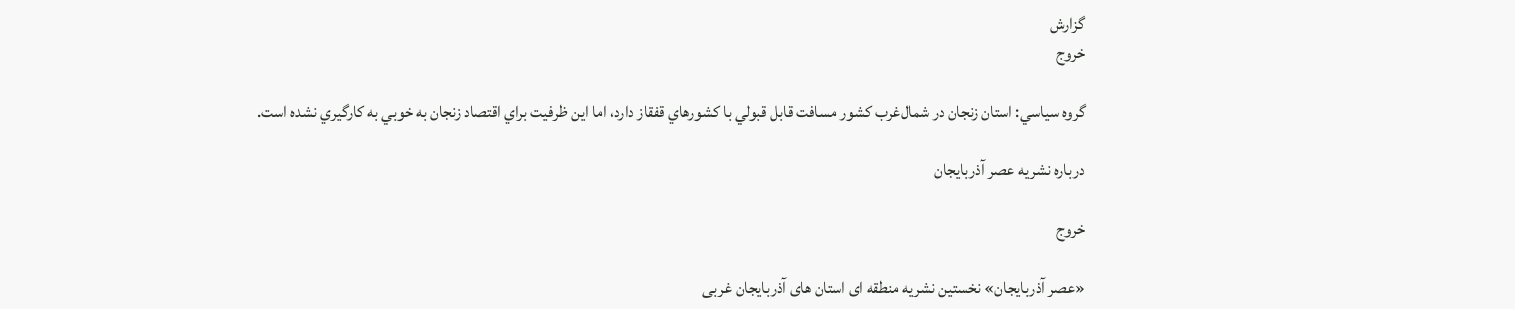گزارش
خروج

گروه سياسي: استان زنجان در شمال‌غرب کشور مسافت قابل قبولي با کشورهاي قفقاز دارد، اما اين ظرفيت براي اقتصاد زنجان به خوبي به کارگيري نشده است.

درباره نشریه عصر آذربایجان

خروج

«عصر آذربایجان» نخستین نشریه منطقه ای استان های آذربایجان غربی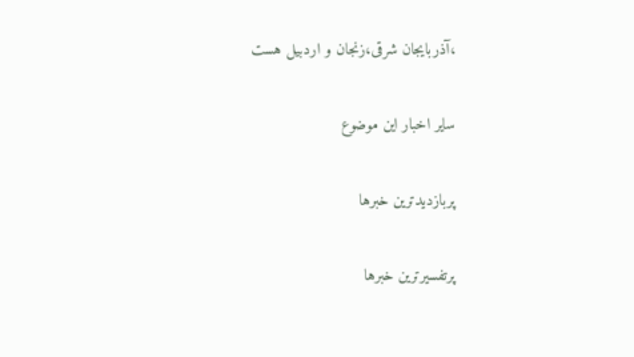،آذربایجان شرقی،زنجان و اردبیل هست

سایر اخبار این موضوع

پربازدیدترین خبرها

پرتفسیرترین خبرها